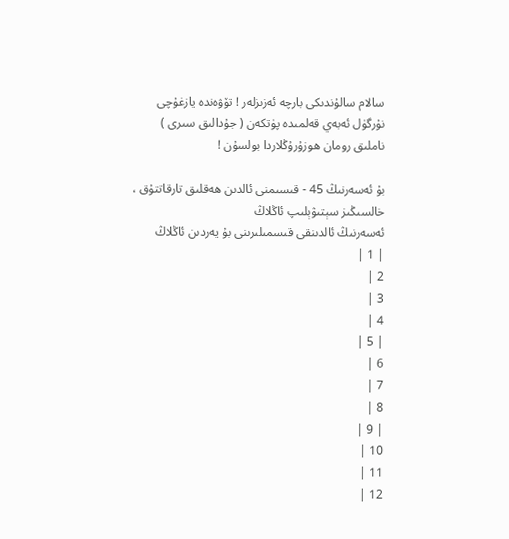سالام سالۇندىكى بارچە ئەزىزلەر ! تۆۋەندە يازغۇچى نۇرگۈل ئەبەي قەلمىدە پۈتكەن ( جۇدالىق سىرى ) ناملىق رومان ھوزۇرۇڭلاردا بولسۇن !

بۇ ئەسەرنىڭ 45 - قىسىمنى ئالدىن ھەقلىق تارقاتتۇق ، خالسىڭىز سېتىۋېلىپ ئاڭلاڭ
ئەسەرنىڭ ئالدىنقى قىسمىلىرىنى بۇ يەردىن ئاڭلاڭ
| 1 |
2 |
3 |
4 |
| 5 |
6 |
7 |
8 |
| 9 |
10 |
11 |
12 |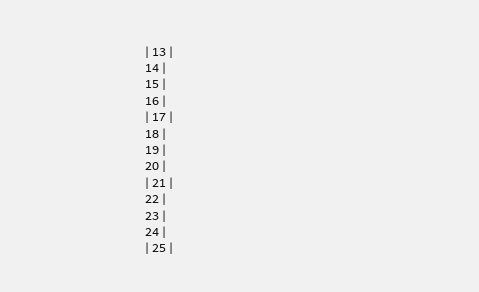| 13 |
14 |
15 |
16 |
| 17 |
18 |
19 |
20 |
| 21 |
22 |
23 |
24 |
| 25 |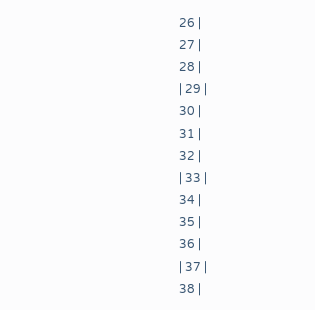26 |
27 |
28 |
| 29 |
30 |
31 |
32 |
| 33 |
34 |
35 |
36 |
| 37 |
38 |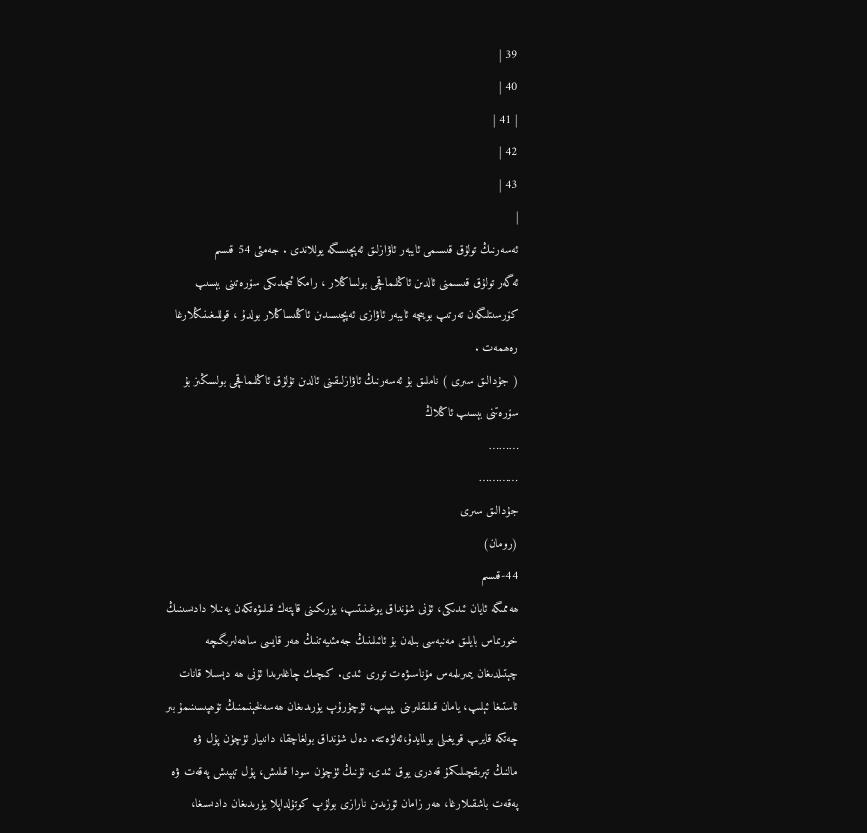39 |
40 |
| 41 |
42 |
43 |
|
ئەسەرنىڭ تولۇق قىسىمى ئايبەر ئاۋازلىق ئەپچىسىگە يوللاندى . جەمئى 54 قىسىم
ئەگەر تولۇق قىسىمنى ئالدىن ئاڭلىماقچى بولساڭلار ، رامكا ئىچىدىكى سۆرەتىنى بېسىپ كۆرسىتلىگەن تەرتىپ بويىچە ئايبەر ئاۋازى ئەپچىسىدىن ئاڭلىساڭلار بولدۇ ، قوللىغىنىڭلارغا رەھمەت .
( جۇدالىق سىرى ) ناملىق بۇ ئەسەرنىڭ ئاۋازلىقىنى ئالدىن تۇلۇق ئاڭلىماقچى بولسىڭىز بۇ سۆرەتنى بېسىپ ئاڭلاڭ
………
…………
جۇدالىق سىرى
(رومان)
44-قىسىم
ھەممىگە ئايان ئىدىكى، ئۇنى شۇنداق يوغىنىتىپ، يۈرىكىنى قاپتەك قىلىۋەتكەن يەنىلا دادىسىنىڭ خورىماس بايلىق مەنبەسى بىلەن بۇ ئائىلىنىڭ جەمئىيەتنىڭ ھەر قايسى ساھەلىرىگىچە چېتىلدىغان يىمىرىلمەس مۇناسىۋەت تورى ئىدى. كىچىك چاغلىرىدا ئۇنى ھە دېسىلا قانات ئاستىغا ئېلىپ، يامان قىلىقلىرىنى يېپىپ، ئۇچۇرۇپ يۈرىدىغان ھەسەلخېنىمنىڭ تۆھپىسىنىمۇ بىر چەتكە قايرىپ قويغىلى بولمايدۇ،ئەلۋەتتە. دەل شۇنداق بولغاچقا، دانىيار ئۈچۈن پۇل ۋە مالنىڭ تېرىقچىلىكمۇ قەدرى يوق ئىدى. ئۇنىڭ ئۈچۈن سودا قىلىش، پۇل تېپىش پەقەت ۋە پەقەت باشقىلارغا، ھەر زامان ئۆزىدىن نارازى بولۇپ كوتۇلداپلا يۈرىدىغان دادىسىغا،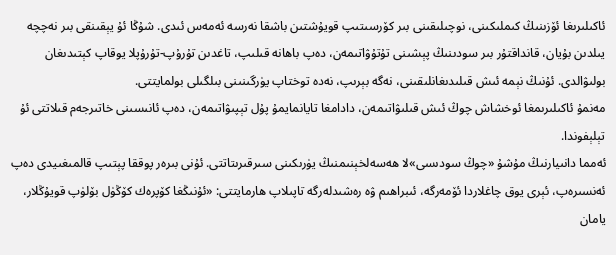ئاكىلىرىغا ئۆزىنىڭ كىملىكىنى، نوچىلىقىنى بىر كۆرسىتىپ قويۇشتىن باشقا نەرسە ئەمەس ئىدى. شۇڭا ئۇ يېقىنقى بىر نەچچە يىلدىن بۇيان، قانداقتۇر بىر سودىنىڭ پېشىنى تۇتۇۋاتىمەن، دەپ باھانە قىلىپ، تاغدىن تۇرۇپ-تۇرۇپلا يوقاپ كېتىدىغان بولىۋالدى. ئۇنىڭ نېمە ئىش قىلىدىغانلىقىنى، نەگە بېرىپ، نەدە توختاپ يۈرگىنىنى بىلگىلى بولمايتتى.
مەنمۇ ئاكىلىرىمغا ئوخشاش چوڭ ئىش قىلىۋاتىمەن، دادامغا تايانمايمۇ پۇل تېپىۋاتىمەن، دەپ ئانىسىنى خاتىرجەم قىلاتتى ئۇ تېلېفوندا.
ئەمما دانىيارنىڭ مۇشۇ «چوڭ سودىسى»لا ھەسەلخېنىمنىڭ يۈرىكىنى سىرقىرىتاتتى. ئۇنى بىرەر پوققا پېتىپ قالمىغىيدى دەپ ئەنسىرەپ، ئېرى يوق چاغلاردا ئۆمەرگە، ئىبراھىم ۋە رەشىدلەرگە تاپىلاپ ھارمايتتى: «ئۇنىڭغا كۆپرەك كۆڭۈل بۆلۈپ قويۇڭلار، يامان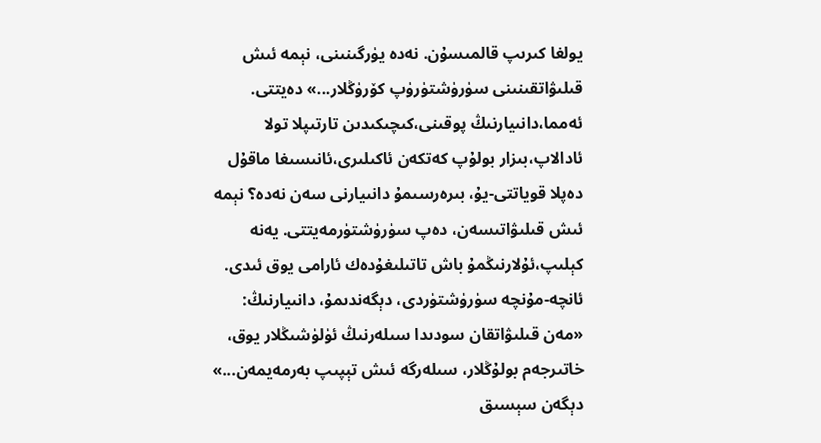يولغا كىرىپ قالمىسۇن. نەدە يۈرگىنىنى، نېمە ئىش قىلىۋاتقىنىنى سۈرۈشتۈرۈپ كۆرۈڭلار...» دەيتتى. ئەمما،دانىيارنىڭ پوقىنى،كىچىكىدىن تارتىپلا تولا ئادالاپ،بىزار بولۇپ كەتكەن ئاكىلىرى،ئانىسىغا ماقۇل دەپلا قوياتتى-يۇ، بىرەرسىمۇ دانىيارنى سەن نەدە؟ نېمە ئىش قىلىۋاتىسەن، دەپ سۈرۈشتۈرمەيتتى. يەنە كېلىپ،ئۇلارنىڭمۇ باش تاتىلىغۇدەك ئارامى يوق ئىدى. ئانچە-مۇنچە سۈرۈشتۈردى، دېگەندىمۇ، دانىيارنىڭ: «مەن قىلىۋاتقان سودىدا سىلەرنىڭ ئۈلۈشىڭلار يوق، خاتىرجەم بولۇڭلار، سىلەرگە ئىش تېپىپ بەرمەيمەن...» دېگەن سېسىق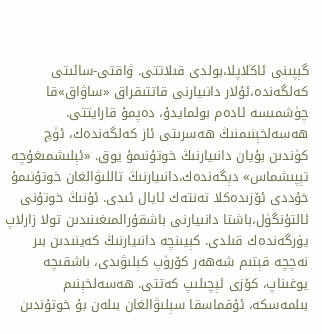گېپىنى ئاڭلاپلا،بولدى قىلاتتى. ۋاقتى-سائىتى كەلگەندە،ئۇلار دانىيارنى قاتتىقراق «ساۋاق»قا چۈشمىسە ئادەم بولمايدۇ، دەپمۇ قارايتتى.
ھەسەلخېنىمنىڭ ھەسرىتى ئاز كەلگەندەك، ئۈچ كۈندىن بۇيان دانىيارنىڭ خوتۇنىمۇ يوق. «ئېلىشمىغۇچە تېپىشماس» دېگەندەك،دانىيارنىڭ تاللىۋالغان خوتۇنىمۇ خۇددى ئۆزىدەكلا تەنتەك ئايال ئىدى. ئۇنىڭ خوتۇنى ئالتۇنگۈل،باشتا دانىيارنى باشقۇرالمىغىنىدىن تولا زارلاپ يۈرگەندەك قىلدى. كېيىنچە دانىيارنىڭ كەينىدىن بىر نەچچە قېتىم شەھەر كۆرۈپ كېلىۋىدى، باشقىچە يوغىناپ، كۆزى ئېچىلىپ كەتتى. ھەسەلخېنىم بىلمەسكە، ئۇقماسقا سېلىۋالغان بىلەن بۇ خوتۇندىن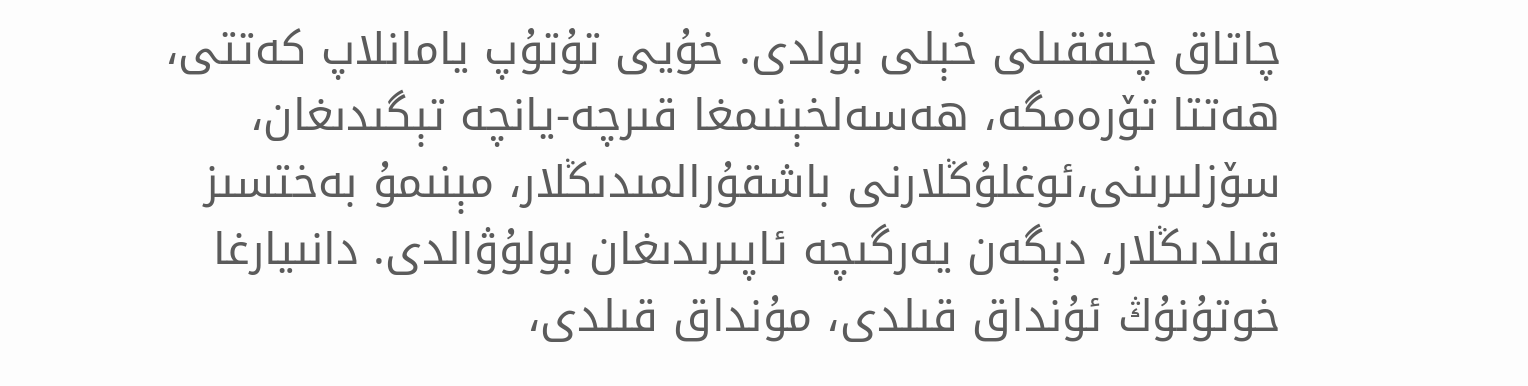چاتاق چىققىلى خېلى بولدى. خۇيى تۇتۇپ يامانلاپ كەتتى، ھەتتا تۆرەمگە، ھەسەلخېنىمغا قىرچە-يانچە تېگىدىغان، سۆزلىرىنى،ئوغلۇڭلارنى باشقۇرالمىدىڭلار، مېنىمۇ بەختسىز قىلدىڭلار، دېگەن يەرگىچە ئاپىرىدىغان بولۇۋالدى. دانىيارغا خوتۇنۇڭ ئۇنداق قىلدى، مۇنداق قىلدى،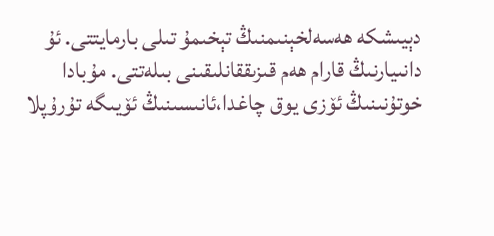دېيىشكە ھەسەلخېنىمنىڭ تېخىمۇ تىلى بارمايتتى. ئۇ دانىيارنىڭ قارام ھەم قىزىققانلىقىنى بىلەتتى. مۇبادا خوتۇنىنىڭ ئۆزى يوق چاغدا،ئانىسىنىڭ ئۆيىگە تۇرۇپلا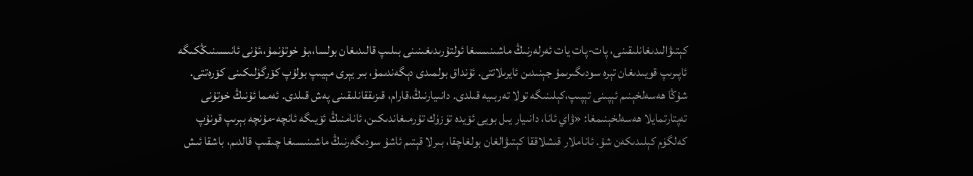كېتىۋالىدىغانلىقىنى، پات-پات يات ئەرلەرنىڭ ماشىنىسىغا ئولتۇرىدىغىنىنى بىلىپ قالىدىغان بولسا،،بۇ خوتۇنمۇ،،ئۇنى ئانىسىنىڭكىگە ئاپىرىپ قويىدىغان تېرە سودىگىرىمۇ جېنىدىن ئايرىلاتتى. ئۇنداق بولمىدى دېگەندىمۇ، بىر يېرى مېيىپ بولۇپ كۆرگۈلىكىنى كۆرەتتى.
شۇڭا ھەسەلخېنىم ئېپىنى تېپىپ،كېلىنىگە تولا تەربىيە قىلدى. دانىيارنىڭ،قارام، قىزىققانلىقىنى پەش قىلدى. ئەمما ئۇنىڭ خوتۇنى تەپتارتمايلا ھەسەلخېنىمغا: «ۋاي ئانا، دانىيار يىل بويى ئۆيدە تۈزۈك تۇرمىغاندىكىن، ئانامنىڭ ئۆيىگە ئانچە-مۇنچە بېرىپ قونۇپ كەلگۈم كېلىدىكەن شۇ. ئاناملار قىشلاققا كېتىۋالغان بولغاچقا، بىرلا قېتىم ئاشۇ سودىگەرنىڭ ماشىنىسىغا چىقىپ قالدىم، باشقا ئىش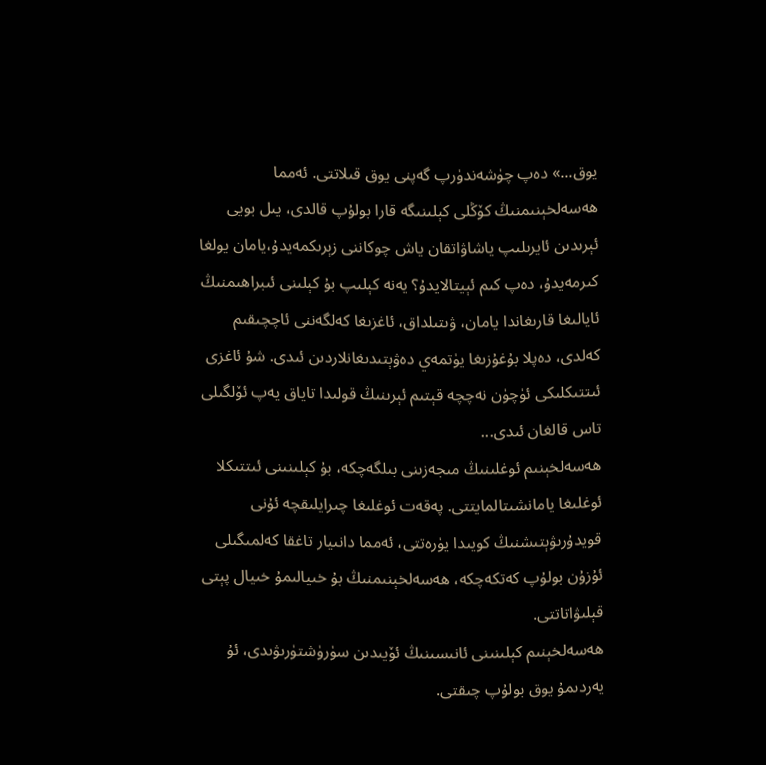يوق...» دەپ چۈشەندۈرپ گەپنى يوق قىلاتتى. ئەمما ھەسەلخېنىمنىڭ كۆڭلى كېلىنىگە قارا بولۇپ قالدى، يىل بويى ئېرىدىن ئايرىلىپ ياشاۋاتقان ياش چوكاننى زېرىكمەيدۇ،يامان يولغا كىرمەيدۇ، دەپ كىم ئېيتالايدۇ؟ يەنە كېلىپ بۇ كېلىنى ئىبراھىمنىڭ ئايالىغا قارىغاندا يامان، ۋىتىلداق، ئاغزىغا كەلگەننى ئاچچىقىم كەلدى، دەپلا بۇغۇزىغا يۈتمەي دەۋېتىدىغانلاردىن ئىدى. شۇ ئاغزى ئىتتىكلىكى ئۈچۈن نەچچە قېتىم ئېرىنىڭ قولىدا تاياق يەپ ئۆلگىلى تاس قالغان ئىدى...
ھەسەلخېنىم ئوغلىنىڭ مىجەزىنى بىلگەچكە، بۇ كېلىنىنى ئىتتىكلا ئوغلىغا يامانشىتالمايتتى. پەقەت ئوغلىغا چىرايلىقچە ئۇنى قويدۇرىۋېتىشنىڭ كويىدا يۈرەتتى، ئەمما دانىيار تاغقا كەلمىگىلى ئۇزۇن بولۇپ كەتكەچكە، ھەسەلخېنىمنىڭ بۇ خىيالىمۇ خىيال پېتى قېلىۋاتاتتى.
ھەسەلخېنىم كېلىنىنى ئانىسىنىڭ ئۆيىدىن سۈرۈشتۈرىۋىدى، ئۇ يەردىمۇ يوق بولۇپ چىقتى.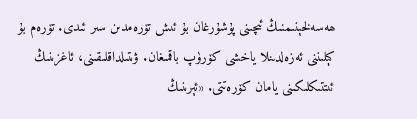ھەسەلخېنىمنىڭ ئىچىنى پۇشۇرغان بۇ ئىش تۆرەمدىن سىر ئىدى. تۆرەم بۇ كېلىننى ئەزەلدىنلا ياخشى كۆرۈپ باقمىغان. ۋىتىلداقلىقىنى، ئاغزىنىڭ ئىتتىكلىكىنى يامان كۆرەتتى. «ئېرىنىڭ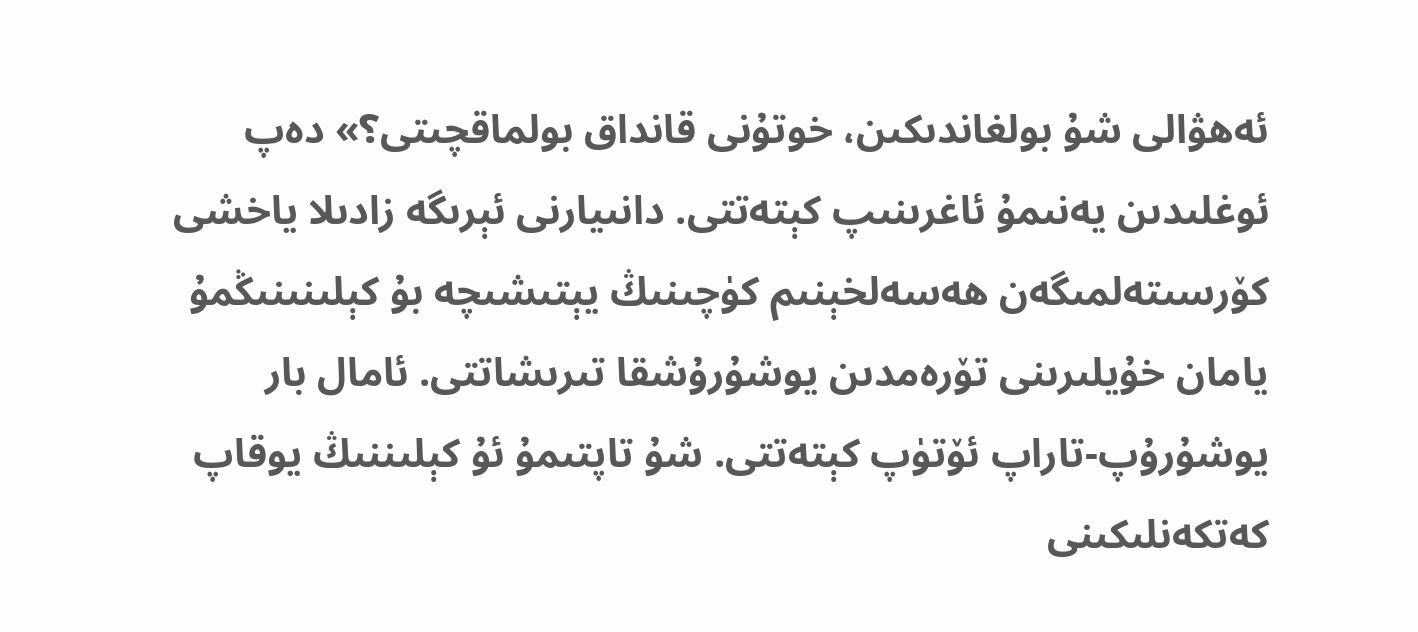ئەھۋالى شۇ بولغاندىكىن، خوتۇنى قانداق بولماقچىتى؟» دەپ ئوغلىدىن يەنىمۇ ئاغرىنىپ كېتەتتى. دانىيارنى ئېرىگە زادىلا ياخشى كۆرسىتەلمىگەن ھەسەلخېنىم كۈچىنىڭ يېتىشىچە بۇ كېلىنىنىڭمۇ يامان خۇيلىرىنى تۆرەمدىن يوشۇرۇشقا تىرىشاتتى. ئامال بار يوشۇرۇپ-تاراپ ئۆتۈپ كېتەتتى. شۇ تاپتىمۇ ئۇ كېلىننىڭ يوقاپ كەتكەنلىكىنى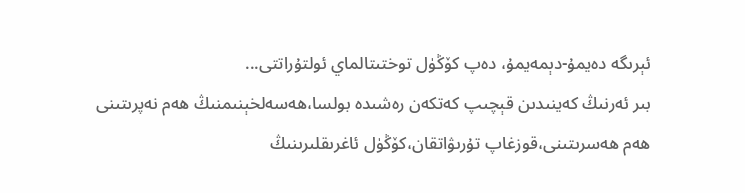ئېرىگە دەيمۇ-دېمەيمۇ، دەپ كۆڭۈل توختىتالماي ئولتۇراتتى...
بىر ئەرنىڭ كەينىدىن قېچىپ كەتكەن رەشىدە بولسا،ھەسەلخېنىمنىڭ ھەم نەپرىتىنى ھەم ھەسرىتىنى،قوزغاپ تۇرىۋاتقان،كۆڭۈل ئاغرىقلىرىنىڭ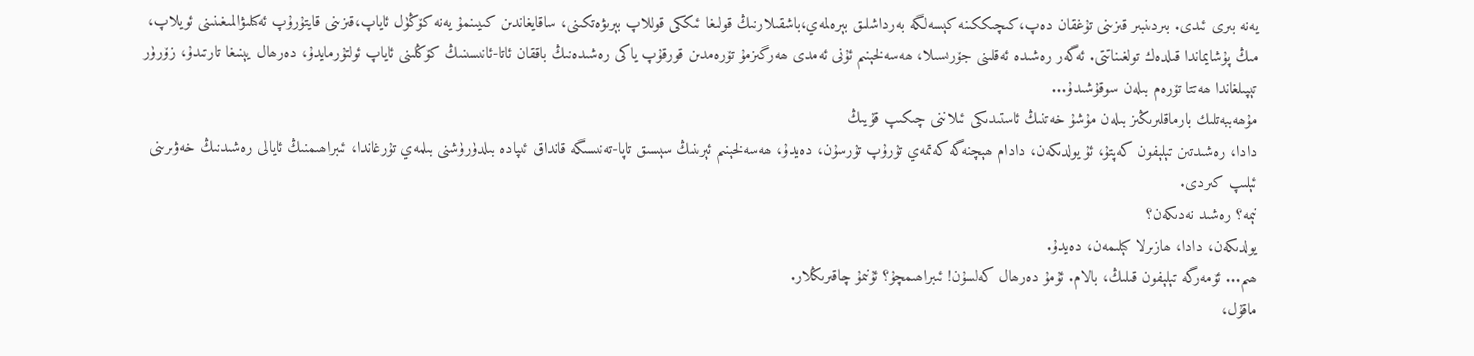يەنە بىرى ئىدى. بىردىنبىر قىزىنى تۇغقان دەپ،كىچىككىنە كېسەلگە بەرداشلىق بېرەلمەي،باشقىلارنىڭ قولىغا ئىككى قوللاپ بېرىۋەتكىنى، ساقايغاندىن كىيىنمۇ يەنە كۆڭۈل ئاياپ،قىزىنى قايتۇرۇپ ئەكىلىۋالمىغىنىنى ئويلاپ، مىڭ پۇشايماندا قىلدەك تولغىناتتى. ئەگەر رەشىدە ئەقلىنى جۆرىسىلا، ھەسەلخېنىم ئۇنى ئەمدى ھەرگىزمۇ تۆرەمدىن قورقۇپ ياكى رەشىدەنىڭ باققان ئاتا-ئانىسىنىڭ كۆڭلىنى ئاياپ ئولتۇرمايدۇ، دەرھال يېنىغا تارتىدۇ، زۆرۈر تېپىلغاندا ھەتتا تۆرەم بىلەن سوقۇشىدۇ...
مۇھەببەتلىك بارماقلىرىڭىز بىلەن مۇشۇ خەتنىڭ ئاستىدىكى ئىلاننى چىكىپ قۇيىڭ
دادا، رەشىدتىن تېلېفون كەپتۇ، ئۇ يولدىكەن، دادام ھېچنەگە كەتمەي تۇرۇپ تۇرسۇن، دەيدۇ، ھەسەلخېنىم ئېرىنىڭ سېسىق تاپا-تەنىسىگە قانداق ئىپادە بىلدۈرۈشنى بىلمەي تۇرغاندا، ئىبراھىمنىڭ ئايالى رەشىدنىڭ خەۋىرىنى ئېلىپ كىردى.
نېمە؟ رەشىد نەدىكەن؟
يولدىكەن، دادا، ھازىرلا كېلىمەن، دەيدۇ.
ھىم... ئۆمەرگە تېلېفون قىلىڭ، بالام. ئۇمۇ دەرھال كەلسۇن! ئىبراھىمچۇ؟ ئۇنىمۇ چاقىرىڭلار.
ماقۇل،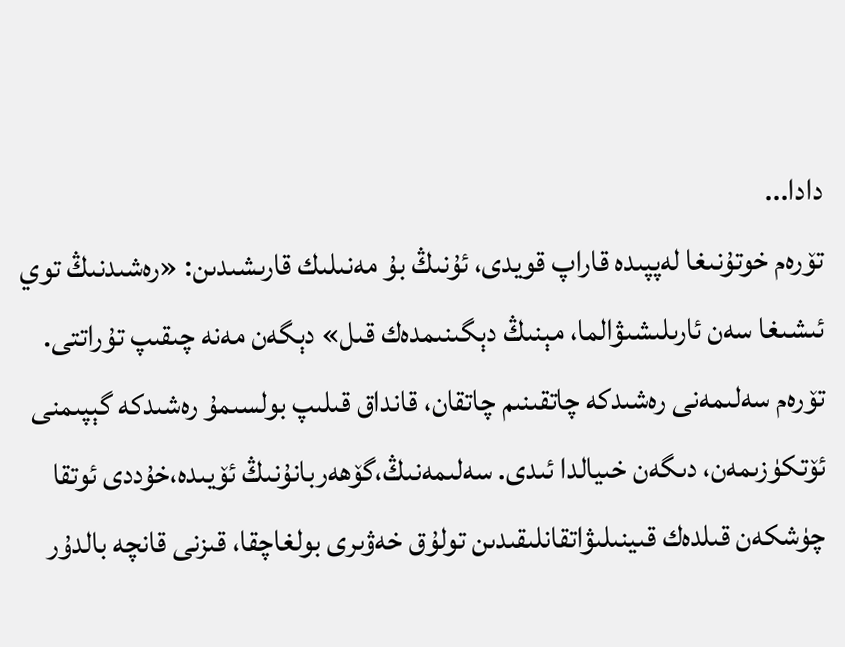دادا...
تۆرەم خوتۇنىغا لەپپىدە قاراپ قويدى، ئۇنىڭ بۇ مەنىلىك قارىشىدىن: «رەشىدنىڭ توي ئىشىغا سەن ئارىلىشىۋالما، مېنىڭ دېگىنىمدەك قىل» دېگەن مەنە چىقىپ تۇراتتى. تۆرەم سەلىمەنى رەشىدكە چاتقىنىم چاتقان، قانداق قىلىپ بولسىمۇ رەشىدكە گېپىمنى ئۆتكۈزىمەن، دىگەن خىيالدا ئىدى. سەلىمەنىڭ،گۆھەربانۇنىڭ ئۆيىدە،خۇددى ئوتقا چۈشكەن قىلدەك قىينىلىۋاتقانلىقىدىن تولۇق خەۋىرى بولغاچقا، قىزنى قانچە بالدۇر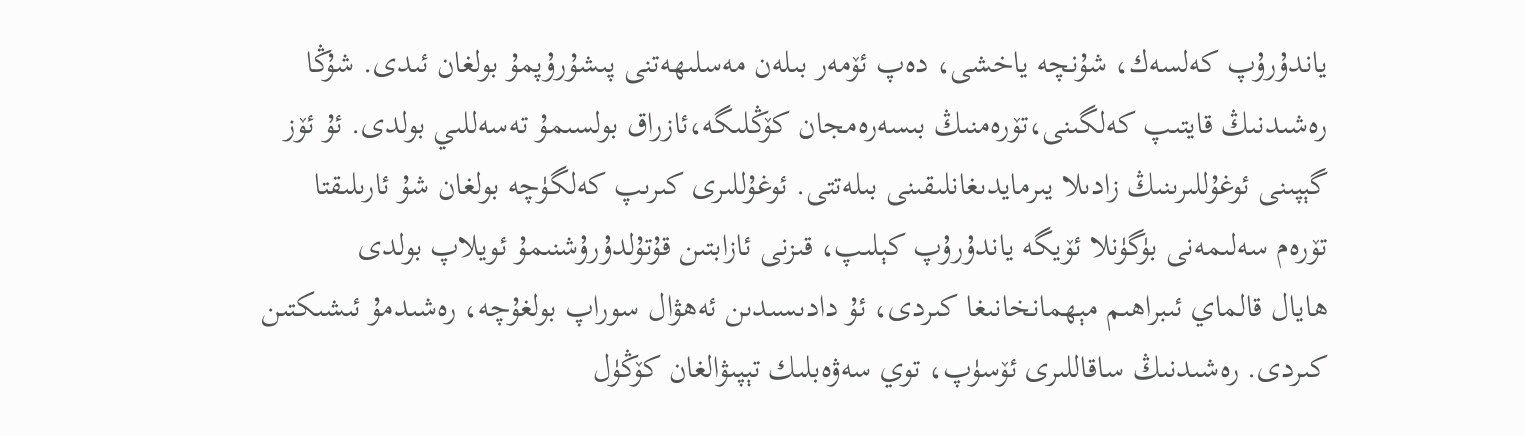ياندۇرۇپ كەلسەك، شۇنچە ياخشى، دەپ ئۆمەر بىلەن مەسلىھەتنى پىشۇرۇپمۇ بولغان ئىدى. شۇڭا رەشىدنىڭ قايتىپ كەلگىنى،تۆرەمنىڭ بىسەرەمجان كۆڭلىگە،ئازراق بولسىمۇ تەسەللىي بولدى. ئۇ ئۆز گېپىنى ئوغۇللىرىنىڭ زادىلا يىرمايدىغانلىقىنى بىلەتتى. ئوغۇللىرى كىرىپ كەلگۈچە بولغان شۇ ئارىلىقتا تۆرەم سەلىمەنى بۈگۈنلا ئۆيگە ياندۇرۇپ كېلىپ، قىزنى ئازابتىن قۇتۇلدۇرۇشنىمۇ ئويلاپ بولدى
ھايال قالماي ئىبراھىم مېھمانخانىغا كىردى، ئۇ دادىسىدىن ئەھۋال سوراپ بولغۇچە، رەشىدمۇ ئىشىكتىن كىردى. رەشىدنىڭ ساقاللىرى ئۆسۈپ، توي سەۋەبلىك تېپىۋالغان كۆڭۈل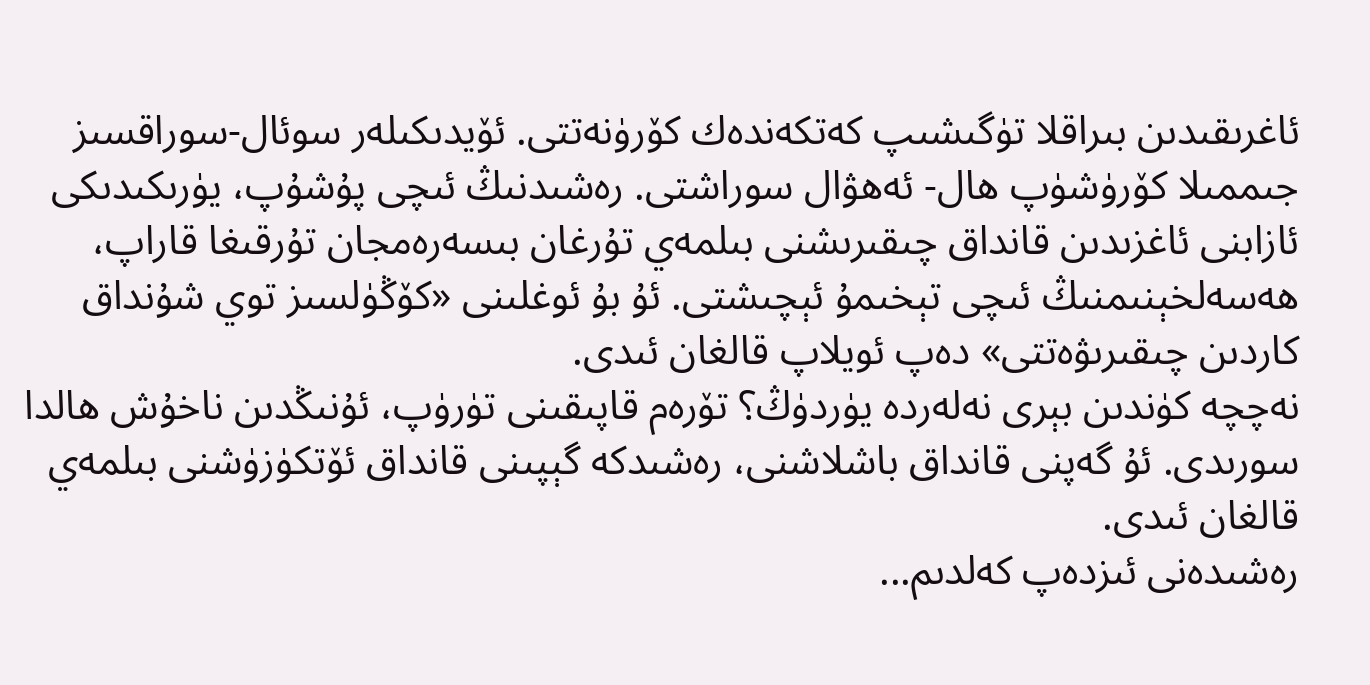ئاغرىقىدىن بىراقلا تۈگىشىپ كەتكەندەك كۆرۈنەتتى. ئۆيدىكىلەر سوئال-سوراقسىز جىممىلا كۆرۈشۈپ ھال- ئەھۋال سوراشتى. رەشىدنىڭ ئىچى پۇشۇپ، يۈرىكىدىكى ئازابنى ئاغزىدىن قانداق چىقىرىشنى بىلمەي تۇرغان بىسەرەمجان تۇرقىغا قاراپ، ھەسەلخېنىمنىڭ ئىچى تېخىمۇ ئېچىشتى. ئۇ بۇ ئوغلىنى «كۆڭۈلسىز توي شۇنداق كاردىن چىقىرىۋەتتى» دەپ ئويلاپ قالغان ئىدى.
نەچچە كۈندىن بېرى نەلەردە يۈردۈڭ؟ تۆرەم قاپىقىنى تۈرۈپ، ئۇنىڭدىن ناخۇش ھالدا سورىدى. ئۇ گەپنى قانداق باشلاشنى، رەشىدكە گېپىنى قانداق ئۆتكۈزۈشنى بىلمەي قالغان ئىدى.
رەشىدەنى ئىزدەپ كەلدىم...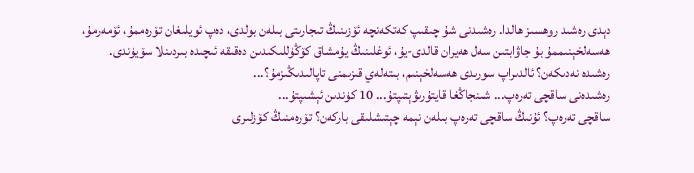دېدى رەشىد روھسىز ھالدا. رەشىدنى شۇ چىقىپ كەتكەنچە ئۆزىنىڭ تىجارىتى بىلەن بولدى، دەپ ئويلىغان تۆرەممۇ، ئۆمەرمۇ، ھەسەلخېنىممۇ بۇ جاۋابتىن سەل ھەيران قالدى-يۇ، ئوغلىنىڭ يۇمشاق كۆڭۈللىكىدىن دەقىقە ئىچىدە بىردىنلا سۆيۈندى.
رەشىدە نەدىكەن؟ ئالدىراپ سورىدى ھەسەلخېنىم، بىتەلەي قىزىمنى تاپالىدىڭىزمۇ؟...
رەشىدەنى ساقچى تەرەپ... شىنجاڭغا قايتۇرىۋېتىپتۇ... 10 كۈندىن ئېشىپتۇ...
ساقچى تەرەپ؟ ئۇنىڭ ساقچى تەرەپ بىلەن نېمە چېتىشلىقى باركەن؟ تۆرەمنىڭ كۆزلىرى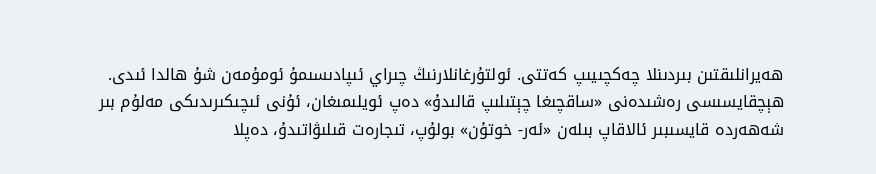ھەيرانلىقتىن بىردىنلا چەكچىيىپ كەتتى. ئولتۇرغانلارنىڭ چىراي ئىپادىسىمۇ ئومۇمەن شۇ ھالدا ئىدى. ھېچقايسىسى رەشىدەنى «ساقچىغا چېتىلىپ قالىدۇ» دەپ ئويلىمىغان، ئۇنى ئىچىكىرىدىكى مەلۇم بىر شەھەردە قايسىبىر ئالاقاپ بىلەن «ئەر- خوتۇن» بولۇپ، تىجارەت قىلىۋاتىدۇ، دەپلا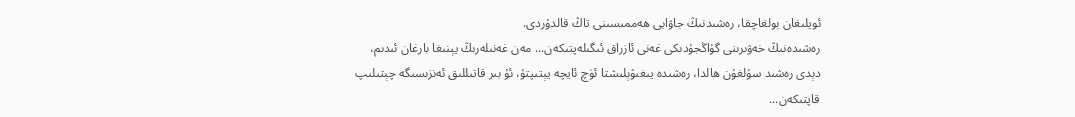ئويلىغان بولغاچقا، رەشىدنىڭ جاۋابى ھەممىسىنى تاڭ قالدۇردى.
رەشىدەنىڭ خەۋىرىنى گۇاڭجۇدىكى غەنى ئازراق ئىگىلەپتىكەن... مەن غەنىلەرىڭ يېنىغا بارغان ئىدىم، دېدى رەشىد سۇلغۇن ھالدا، رەشىدە يىغىۋېلىشتا ئۈچ ئايچە يېتىپتۇ، ئۇ بىر قاتىللىق ئەنزىسىگە چېتىلىپ قاپتىكەن...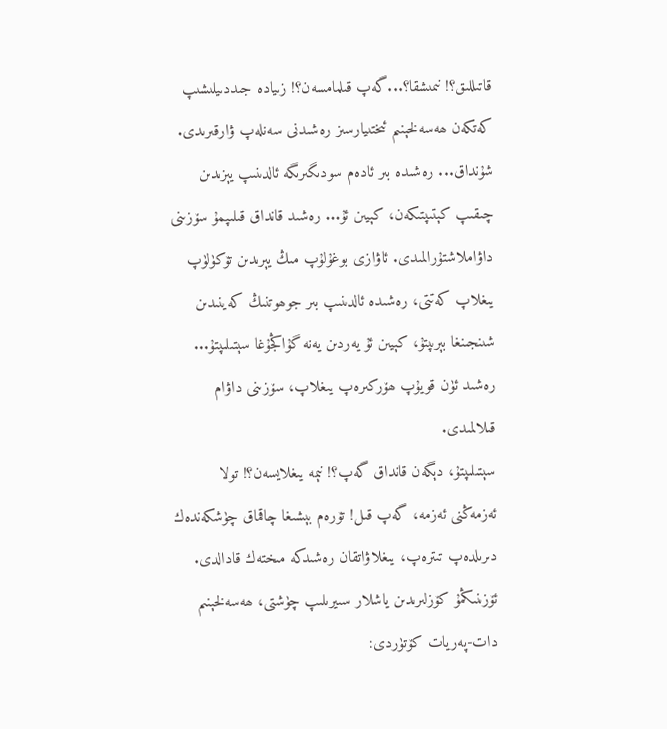قاتىللىق؟! نىمىشقا؟...گەپ قىلمامسەن؟! زىيادە جىددىيلىشىپ كەتكەن ھەسەلخېنىم ئىختىيارسىز رەشىدنى سەنلەپ ۋارقىرىدى.
شۇنداق... رەشىدە بىر ئادەم سودىگىرىگە ئالدىنىپ يېزىدىن چىقىپ كېتىپتىكەن، كېيىن ئۇ... رەشىد قانداق قىلىپمۇ سۆزىنى داۋاملاشتۇرالمىدى. ئاۋازى بوغۇلۇپ مىڭ يېرىدىن تۆكۈلۈپ يىغلاپ كەتتى، رەشىدە ئالدىنىپ بىر جوھوتنىڭ كەينىدىن شىنجىنغا بېرىپتۇ، كېيىن ئۇ يەردىن يەنە گۇاڭجۇغا سېتىلىپتۇ... رەشىد ئۈن قويۇپ ھۆركىرەپ يىغلاپ، سۆزىنى داۋام قىلالمىدى.
سېتىلىپتۇ، دېگەن قانداق گەپ؟! نېمە يىغلايسەن؟! تولا ئەزمەڭنى ئەزمە، گەپ قىل! تۆرەم بېشىغا چاقماق چۈشكەندەك دىرىلدەپ تىترەپ، يىغلاۋاتقان رەشىدكە مىختەك قادالدى. ئۆزىنىڭمۇ كۆزلىرىدىن ياشلار سىيرىلىپ چۈشتى، ھەسەلخېنىم دات-پەريات كۆتۈردى: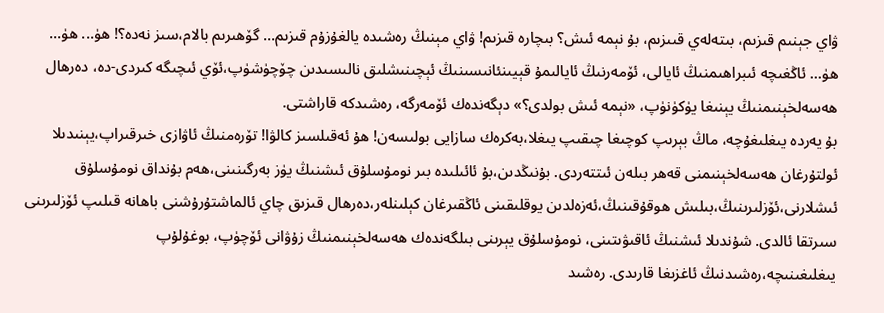ۋاي جېنىم قىزىم، بىتەلەي قىىزىم، بۇ نېمە ئىش؟ بىچارە قىزىم! ۋاي مېنىڭ رەشىدە يالغۇزۇم قىزىم... گۆھىرىم بالام،سىز نەدە؟! ھۈ... ھۈ... ھۈ... ئاڭغىچە ئىبراھىمنىڭ ئايالى، ئۆمەرنىڭ ئايالىمۇ قېيىنئانىسىنىڭ ئېچىنىشلىق نالىسىدىن چۆچۈشۈپ،ئۆي ئىچىگە كىردى-دە، دەرھال ھەسەلخېنىمنىڭ يېنىغا يۈكۈنۈپ، «نېمە ئىش بولدى؟» دېگەندەك ئۆمەرگە، رەشىدكە قاراشتى.
بۇ يەردە يىغلىغۇچە، ماڭ بېرىپ كوچىغا چىقىپ يىغلا،بەكرەك سازايى بولىسەن! ھۇ ئەقىلسىز كالۋا! تۆرەمنىڭ ئاۋازى خىرقىراپ،يېنىدىلا ئولتۇرغان ھەسەلخېنىمنى قەھر بىلەن ئىتتەردى. بۇنىڭدىن،بۇ ئائىلىدە بىر نومۇسلۇق ئىشنىڭ يۈز بەرگىنىنى،ھەم بۇنداق نومۇسلۇق ئىشلارنى،ئۆزلىرىنىڭ،بىلىش ھوقۇقىنىڭ،ئەزەلدىن يوقلىقىنى ئاڭقىرغان كېلىنلەر،دەرھال قىزىق چاي ئالماشتۇرۇشنى باھانە قىلىپ ئۆزلىرىنى سىرتقا ئالدى. شۇندىلا ئىشنىڭ ئاقىۋىتىنى، نومۇسلۇق يېرىنى بىلگەندەك ھەسەلخېنىمنىڭ زۇۋانى ئۆچۈپ، بوغۇلۇپ يىغلىغىنىچە،رەشىدنىڭ ئاغزىغا قارىدى. رەشىد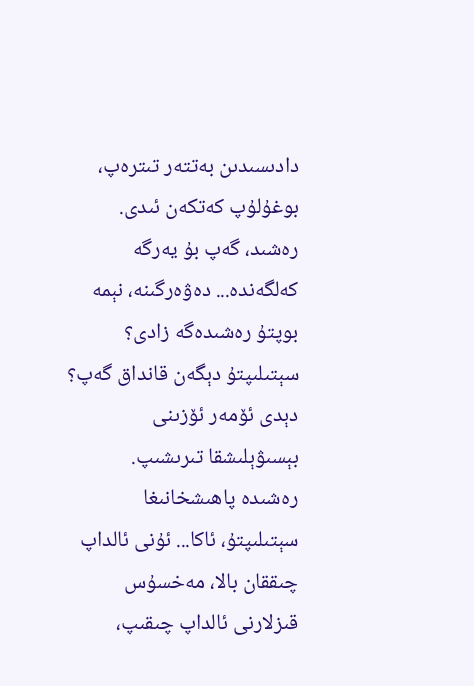دادىسىدىن بەتتەر تىترەپ، بوغۇلۇپ كەتكەن ئىدى.
رەشىد، گەپ بۇ يەرگە كەلگەندە... دەۋەرگىنە، نېمە بوپتۇ رەشىدەگە زادى؟ سېتىلىپتۇ دېگەن قانداق گەپ؟ دېدى ئۆمەر ئۆزىنى بېسىۋېلىشقا تىرىشىپ.
رەشىدە پاھىشخانىغا سېتىلىپتۇ، ئاكا... ئۇنى ئالداپ چىققان بالا، مەخسۇس قىزلارنى ئالداپ چىقىپ،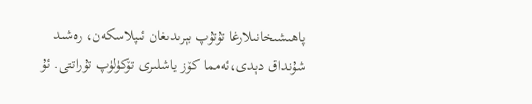پاھىشىخانىلارغا تۇتۇپ بېرىدىغان ئىپلاسكەن، رەشىد شۇنداق دېدى،ئەمما كۆز ياشلىرى تۆكۈلۈپ تۇراتتى. ئۇ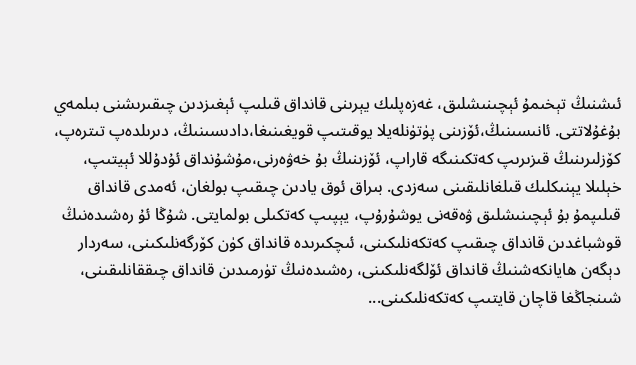ئىشنىڭ تېخىمۇ ئېچىنىشلىق، غەزەپلىك يېرىنى قانداق قىلىپ ئېغىزدىن چىقىرىشنى بىلمەي بۇغۇلاتتى. ئانىسىنىڭ،ئۆزىنى پۈتۈنلەيلا يوقىتىپ قويغىنىغا،دادىسىنىڭ، دىرىلدەپ تىترەپ، كۆزلىرىنىڭ قىزىرىپ كەتكىنىگە قاراپ، ئۆزىنىڭ بۇ خەۋەرنى،مۇشۇنداق ئۇدۇللا ئېيتىپ، خېلىلا يېنىكلىك قىلغانلىقىنى سەزدى. بىراق ئوق يادىن چىقىپ بولغان، ئەمدى قانداق قىلىپمۇ بۇ ئېچىنىشلىق ۋەقەنى يوشۇرۇپ، يېپىپ كەتكىلى بولمايتى. شۇڭا ئۇ رەشىدەنىڭ قوشباغدىن قانداق چىقىپ كەتكەنلىكىنى، ئىچكىرىدە قانداق كۈن كۆرگەنلىكىنى، سەردار دېگەن ھايانكەشنىڭ قانداق ئۆلگەنلىكىنى، رەشىدەنىڭ تۈرمىدىن قانداق چىققانلىقىنى، شىنجاڭغا قاچان قايتىپ كەتكەنلىكىنى...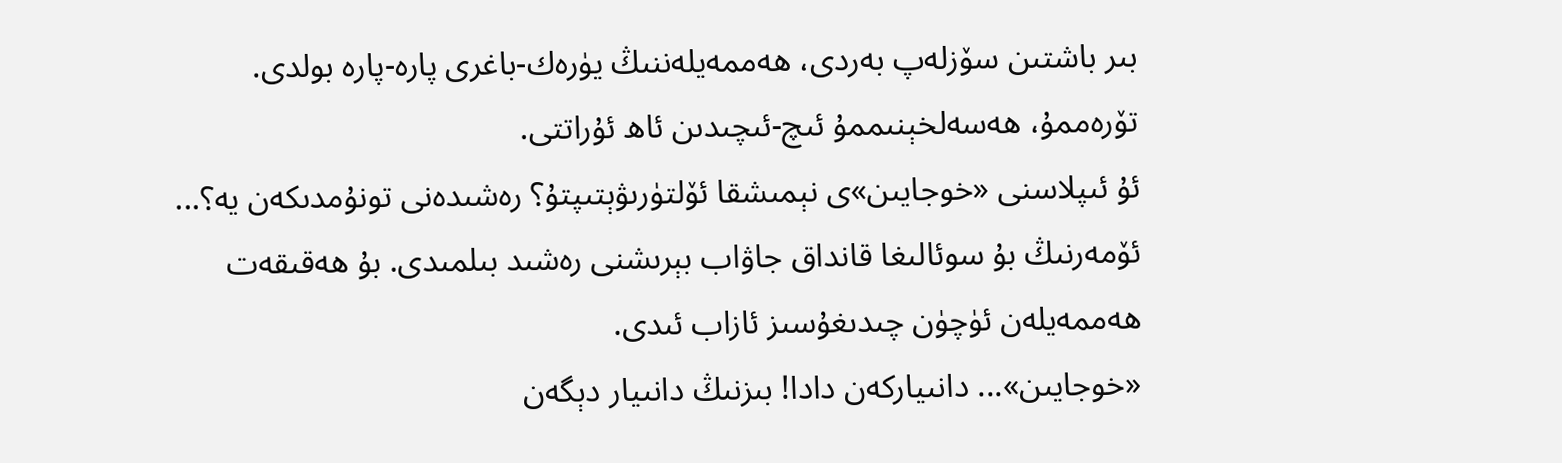بىر باشتىن سۆزلەپ بەردى، ھەممەيلەننىڭ يۈرەك-باغرى پارە-پارە بولدى. تۆرەممۇ، ھەسەلخېنىممۇ ئىچ-ئىچىدىن ئاھ ئۇراتتى.
ئۇ ئىپلاسنى «خوجايىن»ى نېمىشقا ئۆلتۈرىۋېتىپتۇ؟ رەشىدەنى تونۇمدىكەن يە؟... ئۆمەرنىڭ بۇ سوئالىغا قانداق جاۋاب بېرىشنى رەشىد بىلمىدى. بۇ ھەقىقەت ھەممەيلەن ئۈچۈن چىدىغۇسىز ئازاب ئىدى.
«خوجايىن»... دانىياركەن دادا! بىزنىڭ دانىيار دېگەن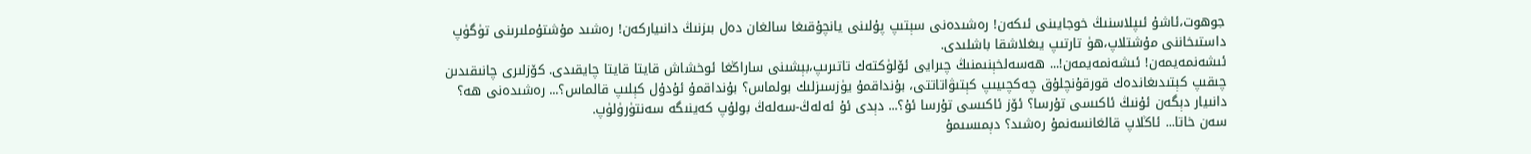جوھوت،ئاشۇ ئىپلاسنىڭ خوجايىنى ئىكەن! رەشىدەنى سېتىپ پۇلىنى يانچۇقىغا سالغان دەل بىزنىڭ دانىياركەن! رەشىد مۇشتۇملىرىنى تۈگۈپ داستىخاننى مۇشتلاپ،ھۈ تارتىپ يىغلاشقا باشلىدى.
ئىشەنمەيمەن! ئىشەنمەيمەن!... ھەسەلخېنىمنىڭ چىرايى ئۆلۈكتەك تاتىرىپ،بېشىنى ساراڭغا ئوخشاش قايتا قايتا چايقىدى. كۆزلىرى چانىقىدىن چىقىپ كېتىدىغاندەك قورقۇنچلۇق چەكچىيىپ كېتىۋاتاتتى، بۇنداقمۇ يۈزسىزلىك بولماس؟ بۇنداقمۇ ئۇدۇل كېلىپ قالماس؟... رەشىدەنى ھە؟ دانىيار دېگەن ئۇنىڭ ئاكىسى تۇرسا؟ ئۆز ئاكىسى تۇرسا ئۇ؟... دېدى ئۇ ئەلەڭ-سەلەڭ بولۇپ كەينىگە سەنتۈرۈلۈپ.
سەن خاتا... ئاڭلاپ قالغانسەنمۇ رەشىد؟ دېمىسىمۇ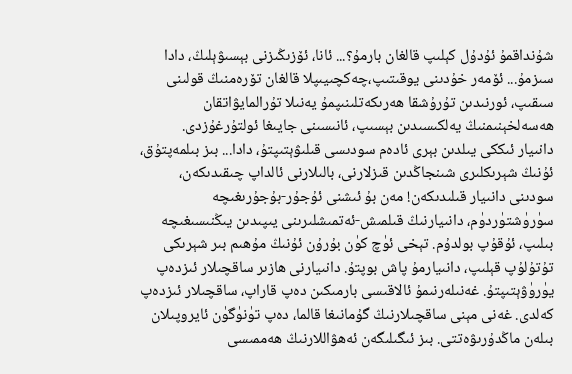شۇنداقمۇ ئۇدۇل كېلىپ قالغان بارمۇ؟... ئانا، ئۆزىڭىزنى بېسىۋېلىڭ، دادا سىزمۇ... ئۆمەر خۇدىنى يوقىتىپ،چەكچىيىپلا قالغان تۆرەمنىڭ قولىنى سىقىپ، ئورنىدىن تۇرۇشقا ھەرىكەتلىنىپمۇ يەنىلا تۇرالمايۋاتقان ھەسەلخېنىمنىڭ يەلكىسىدىن بېسىپ، ئانىسىنى جايىغا ئولتۇرغۇزدى.
دانىيار ئىككى يىلدىن بېرى ئادەم سودىسى قىلىۋېتىپتۇ، دادا... بىز بىلمەپتۇق، ئۇنىڭ شېرىكلىرى شىنجاڭدىن قىزلارنى، بالىلارنى ئالداپ چىقىدىكەن، سودىنى دانىيار قىلىدىكەن! مەن بۇ ئىشنى ئۇجۇر-بۇجۇرىغىچە سۈرۈشتۈردۈم، دانىيارنىڭ قىلمىش-ئەتمىشلىرىنى يىپىدىن يىڭنىسىغىچە بىلىپ، ئۇقۇپ بولدۇم. تېخى ئۈچ كۈن بۇرۇن ئۇنىڭ مۇھىم بىر شېرىكى تۇتۇلۇپ قېلىپ، دانىيارمۇ پاش بوپتۇ. دانىيارنى ھازىر ساقچىلار ئىزدەپ يۈرۈۋېتىپتۇ. غەنىلەرنىمۇ ئالاقىسى بارمىكىن دەپ قاراپ، ساقچىلار ئىزدەپ كەلدى. غەنى مېنى ساقچىلارنىڭ گۇمانىغا قالما، دەپ تۈنۈگۈن ئايروپىلان بىلەن ماڭدۇرىۋەتتى. بىز ئىگىلىگەن ئەھۋاللارنىڭ ھەممىسى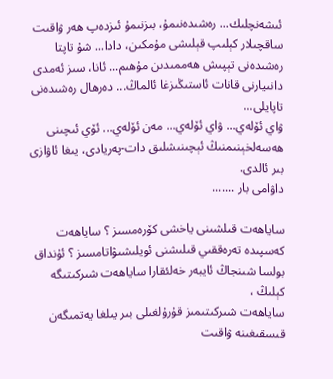ئىشەنچلىك... رەشىدەنىمۇ، بىزنىمۇ ئىزدەپ ھەر ۋاقىت ساقچىلار كېلىپ قېلىشى مۇمكىن، دادا... شۇ تاپتا رەشىدەنى تېپىش ھەممىدىن مۇھىم... ئانا، سىز ئەمدى دانىيارنى قانات ئاستىڭىزغا ئالماڭ... دەرھال رەشىدەنى تاپايلى...
ۋاي ئۆلەي... ۋاي ئۆلەي... مەن ئۆلەي... ئۆي ئىچىنى ھەسەلخېنىمنىڭ ئېچىنىشلىق دات-پەريادى، يىغا ئاۋازى بىر ئالدى.
داۋامى بار .......

ساياھەت قىلشىنى ياخشى كۆرەمسىز ؟ ساياھەت كەسپىدە تەرەققىي قىلىشنى ئويلىشىۋاتامسىز ؟ ئۇنداق بولسا شىنجاڭ ئايبەر خەلئقارا ساياھەت شىركىتىگە كېلىڭ ،
ساياھەت شىركىتىمىز قۇرۇلغىلى بىر يىلغا يەتمىگەن قىسقىغىنە ۋاقىت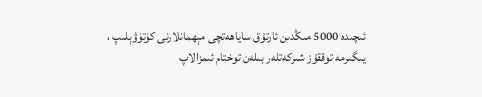ئىچىدە 5000 مىڭدىن ئارتۇق ساياھەتچى مېھمانلارنى كۈتۈۋېلىپ ، يىگىرمە توققۇز شىركەتلەر بىلەن توختام ئىمزالاپ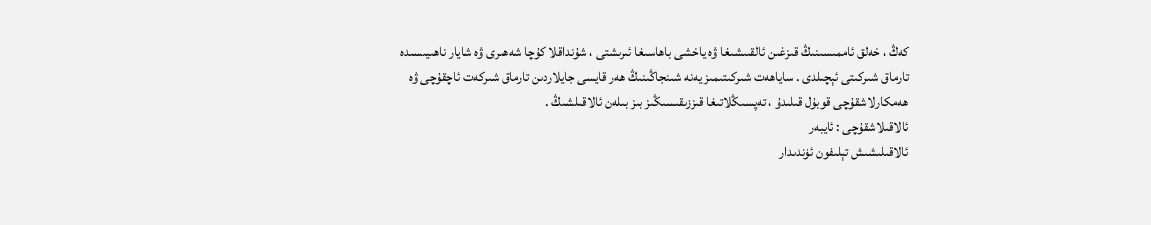كەڭ ، خەلق ئاممىسىنىڭ قىزغىن ئالقىىشىغا ۋە ياخشى باھاسىغا ئىرىشتى ، شۇنداقلا كۇچا شەھىرى ۋە شايار ناھىيىسىدە تارماق شىركىتى ئېچىلدى . ساياھەت شىركىتىمىز يەنە شىنجاڭىنىڭ ھەر قايسى جايلاردىن تارماق شىركەت ئاچقۇچى ۋە ھەمكارلاشقۇچى قوبۇل قىلىدۇ ، تەپسىڭلاتىغا قىززىقىسىڭىز بىز بىلەن ئالاقىلشىڭ .
ئالاقىلاشقۇچى : ئايبەر
ئالاقىلىشىش تېلىفون ئۈندىدار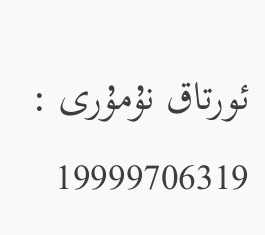ئورتاق نۇمۇرى : 19999706319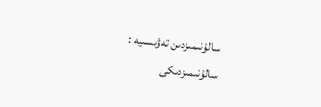سالۇنىمىزدىن تەۋىسىيە :
سالۇنىمىزدىكى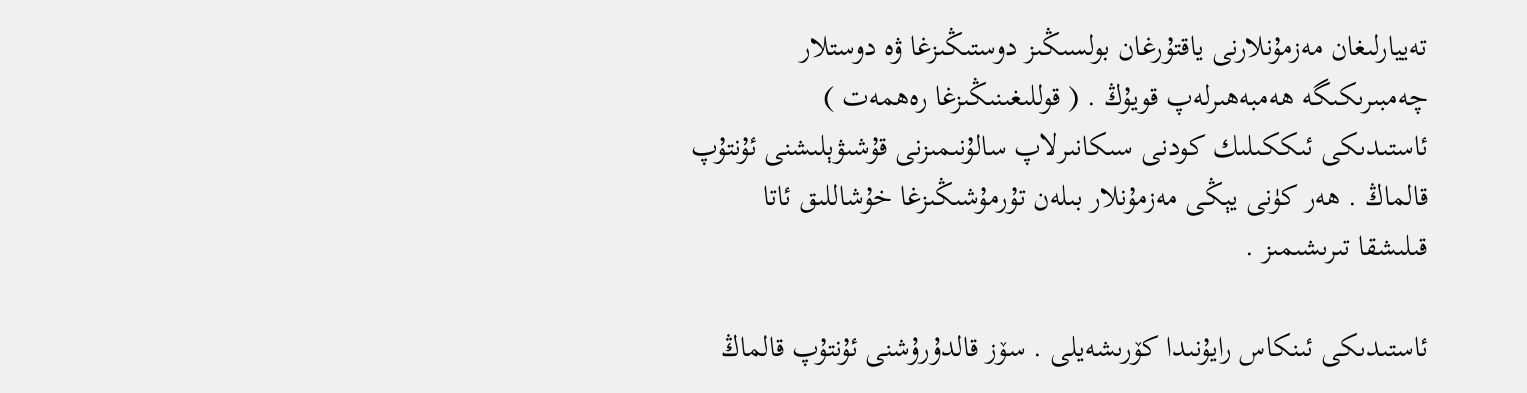تەييارلىغان مەزمۇنلارنى ياقتۇرغان بولسىڭىز دوستىڭىزغا ۋە دوستلار چەمبىرىكىگە ھەمبەھىرلەپ قويۇڭ . ( قوللىغىنىڭىزغا رەھمەت )
ئاستىدىكى ئىككىلىك كودنى سىكانىرلاپ سالۇنىمىزنى قۇشىۋېلىشنى ئۇنتۇپ قالماڭ . ھەر كۈنى يېڭى مەزمۇنلار بىلەن تۇرمۇشىڭىزغا خۇشاللىق ئاتا قىلىشقا تىرىشىمىز .

ئاستىدىكى ئىنكاس رايۇنىدا كۆرىشەيلى . سۆز قالدۇرۇشنى ئۇنتۇپ قالماڭ